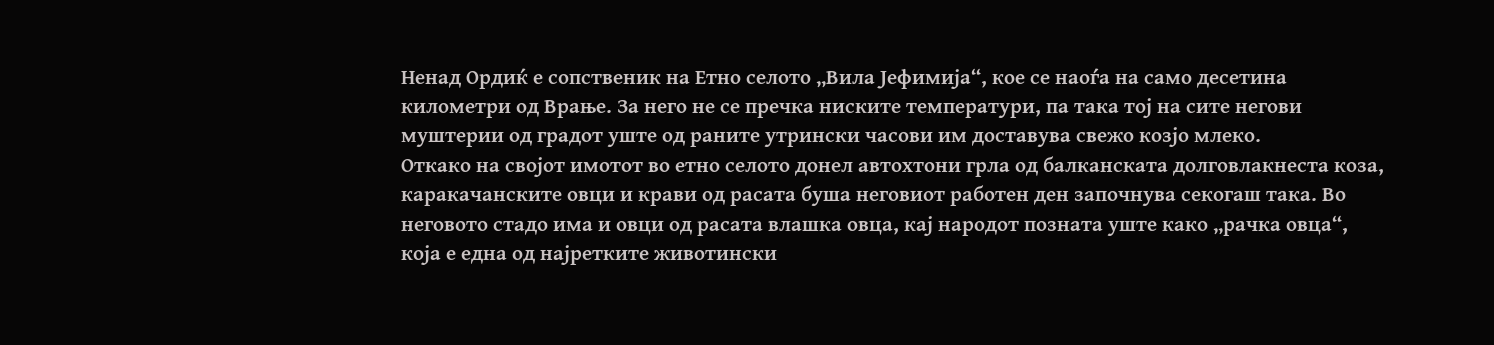Ненад Ордиќ е сопственик на Етно селото „Вила Јефимија“, кое се наоѓа на само десетина километри од Врање. За него не се пречка ниските температури, па така тој на сите негови муштерии од градот уште од раните утрински часови им доставува свежо козјо млеко.
Откако на својот имотот во етно селото донел автохтони грла од балканската долговлакнеста коза, каракачанските овци и крави од расата буша неговиот работен ден започнува секогаш така. Во неговото стадо има и овци од расата влашка овца, кај народот позната уште како „рачка овца“, која е една од најретките животински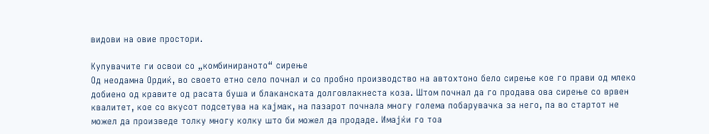видови на овие простори.

Купувачите ги освои со „комбинираното“ сирење
Од неодамна Ордиќ, во своето етно село почнал и со пробно производство на автохтоно бело сирење кое го прави од млеко добиено од кравите од расата буша и блаканската долговлакнеста коза. Штом почнал да го продава ова сирење со врвен квалитет, кое со вкусот подсетува на кајмак, на пазарот почнала многу голема побарувачка за него, па во стартот не можел да произведе толку многу колку што би можел да продаде. Имајќи го тоа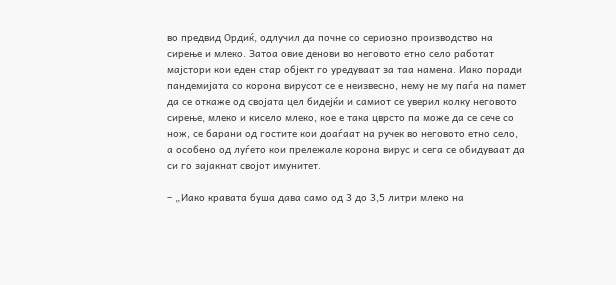во предвид Ордиќ, одлучил да почне со сериозно производство на сирење и млеко. Затоа овие денови во неговото етно село работат мајстори кои еден стар објект го уредуваат за таа намена. Иако поради пандемијата со корона вирусот се е неизвесно, нему не му паѓа на памет да се откаже од својата цел бидејќи и самиот се уверил колку неговото сирење, млеко и кисело млеко, кое е така цврсто па може да се сече со нож, се барани од гостите кои доаѓаат на ручек во неговото етно село, а особено од луѓето кои прележале корона вирус и сега се обидуваат да си го зајакнат својот имунитет.

– „Иако кравата буша дава само од 3 до 3,5 литри млеко на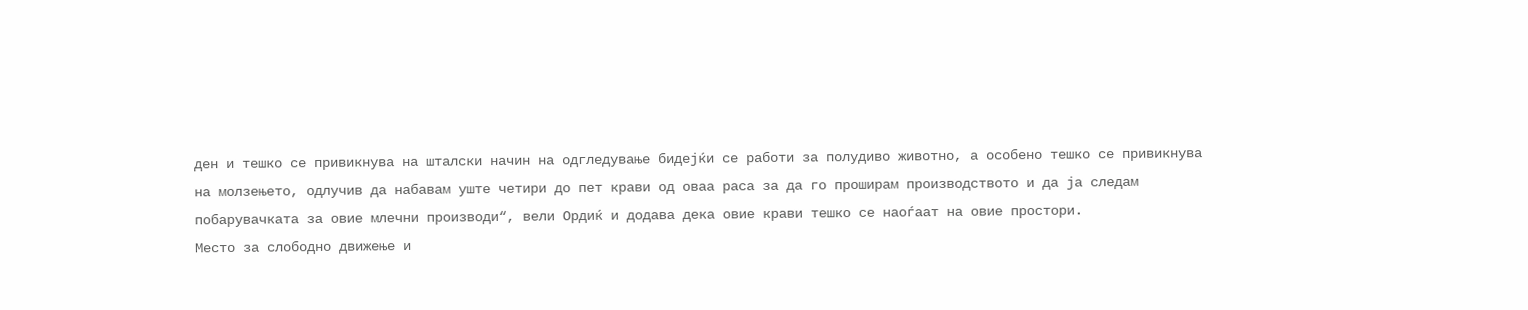ден и тешко се привикнува на шталски начин на одгледување бидејќи се работи за полудиво животно, а особено тешко се привикнува на молзењето, одлучив да набавам уште четири до пет крави од оваа раса за да го проширам производството и да ја следам побарувачката за овие млечни производи“, вели Ордиќ и додава дека овие крави тешко се наоѓаат на овие простори.
Место за слободно движење и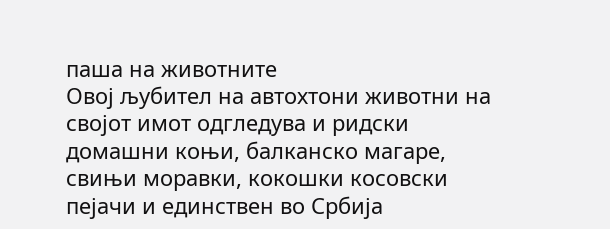паша на животните
Овој љубител на автохтони животни на својот имот одгледува и ридски домашни коњи, балканско магаре, свињи моравки, кокошки косовски пејачи и единствен во Србија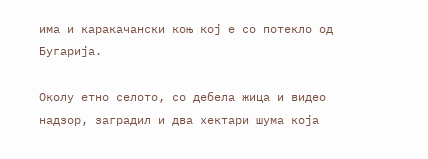има и каракачански коњ кој е со потекло од Бугарија.

Околу етно селото, со дебела жица и видео надзор, заградил и два хектари шума која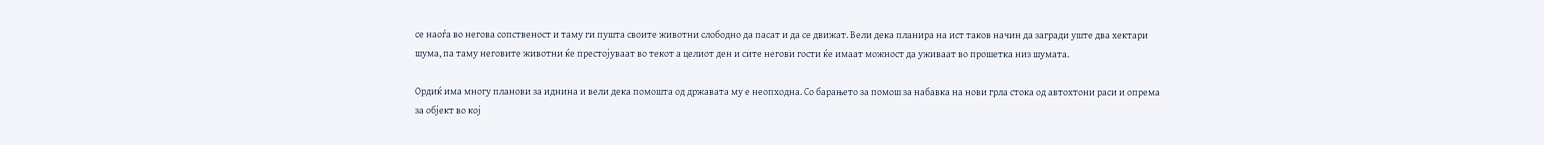се наоѓа во негова сопственост и таму ги пушта своите животни слободно да пасат и да се движат. Вели дека планира на ист таков начин да загради уште два хектари шума, па таму неговите животни ќе престојуваат во текот а целиот ден и сите негови гости ќе имаат можност да уживаат во прошетка низ шумата.

Ордиќ има многу планови за иднина и вели дека помошта од државата му е неопходна. Со барањето за помош за набавка на нови грла стока од автохтони раси и опрема за објект во кој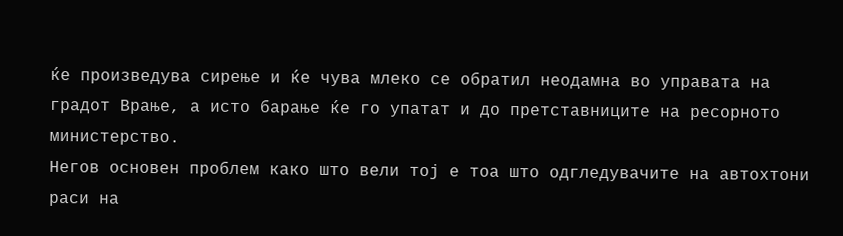ќе произведува сирење и ќе чува млеко се обратил неодамна во управата на градот Врање, а исто барање ќе го упатат и до претставниците на ресорното министерство.
Негов основен проблем како што вели тој е тоа што одгледувачите на автохтони раси на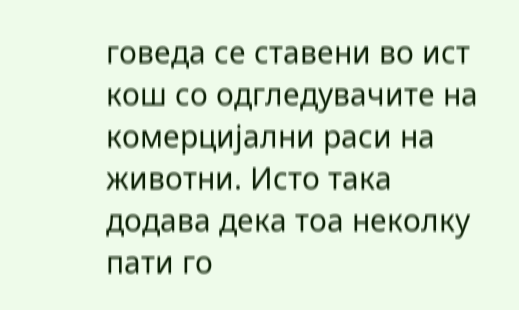говеда се ставени во ист кош со одгледувачите на комерцијални раси на животни. Исто така додава дека тоа неколку пати го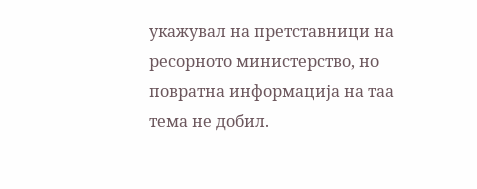укажувал на претставници на ресорното министерство, но повратна информација на таа тема не добил.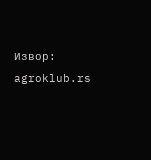Извор: agroklub.rs